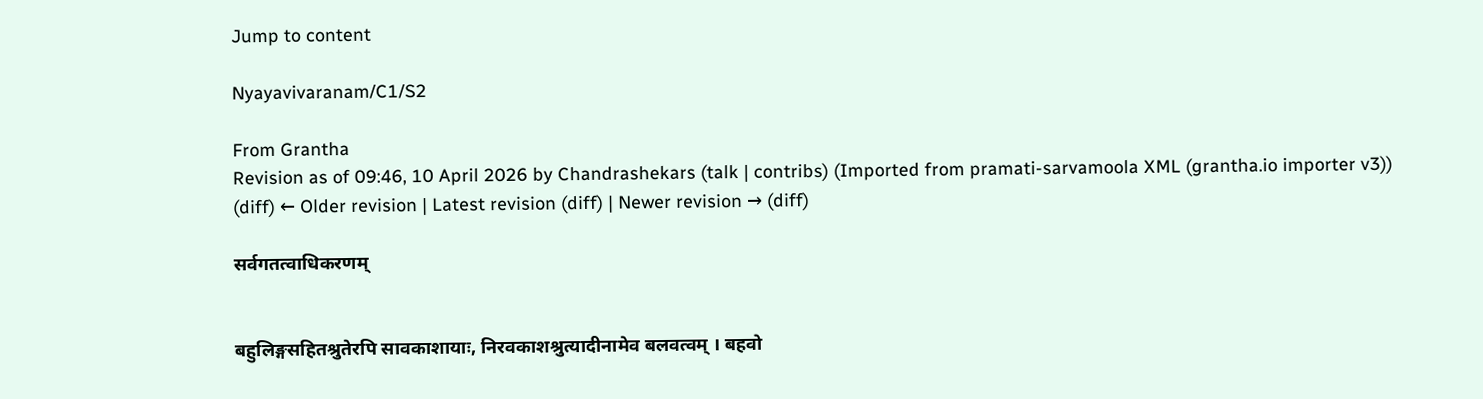Jump to content

Nyayavivaranam/C1/S2

From Grantha
Revision as of 09:46, 10 April 2026 by Chandrashekars (talk | contribs) (Imported from pramati-sarvamoola XML (grantha.io importer v3))
(diff) ← Older revision | Latest revision (diff) | Newer revision → (diff)

सर्वगतत्वाधिकरणम्


बहुलिङ्गसहितश्रुतेरपि सावकाशायाः, निरवकाशश्रुत्यादीनामेव बलवत्वम् । बहवो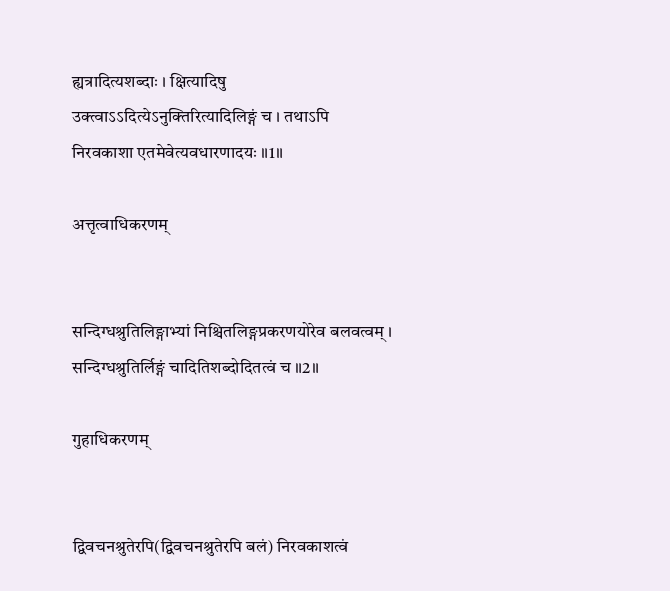ह्यत्रादित्यशब्दाः । क्षित्यादिषु उक्त्वाऽऽदित्येऽनुक्तिरित्यादिलिङ्गं च । तथाऽपि निरवकाशा एतमेवेत्यवधारणादयः ॥1॥

अत्तृत्वाधिकरणम्


सन्दिग्धश्रुतिलिङ्गाभ्यां निश्चितलिङ्गप्रकरणयोरेव बलवत्वम् । सन्दिग्धश्रुतिर्लिङ्गं चादितिशब्दोदितत्वं च ॥2॥

गुहाधिकरणम्


द्विवचनश्रुतेरपि(द्विवचनश्रुतेरपि बलं) निरवकाशत्वं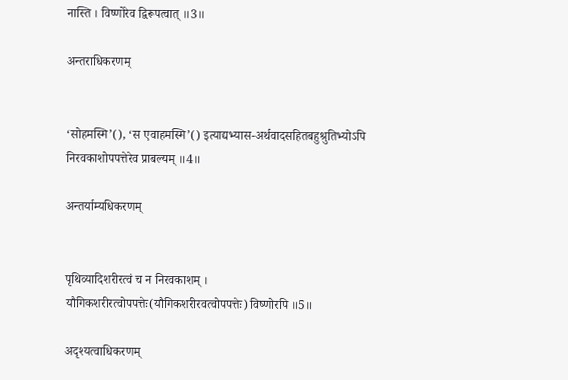नास्ति । विष्णोरेव द्विरूपत्वात् ॥3॥

अन्तराधिकरणम्


‘सोहमस्मि’(), ‘स एवाहमस्मि’() इत्याद्यभ्यास-अर्थवादसहितबहुश्रुतिभ्योऽपि निरवकाशोपपत्तेरेव प्राबल्यम् ॥4॥

अन्तर्याम्यधिकरणम्


पृथिव्यादिशरीरत्वं च न निरवकाशम् । यौगिकशरीरत्वोपपत्तेः(यौगिकशरीरवत्वोपपत्तेः) विष्णोरपि ॥5॥

अदृश्यत्वाधिकरणम्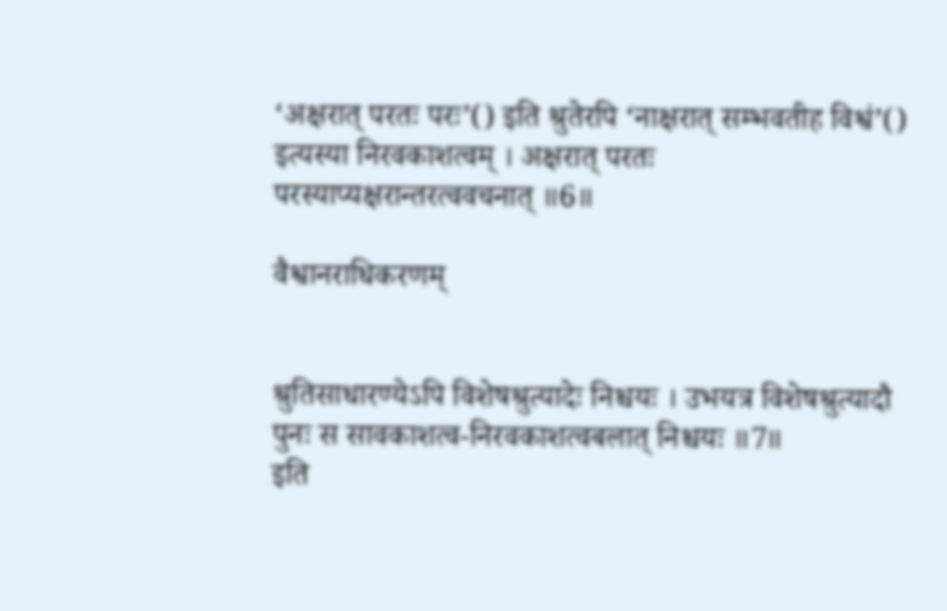‘अक्षरात् परतः परः’() इति श्रुतेरपि ‘नाक्षरात् सम्भवतीह विश्वं’() इत्यस्या निरवकाशत्वम् । अक्षरात् परतः परस्याप्यक्षरान्तरत्ववचनात् ॥6॥

वैश्वानराधिकरणम्


श्रुतिसाधारण्येऽपि विशेषश्रुत्यादेः निश्चयः । उभयत्र विशेषश्रुत्यादौ पुनः स सावकाशत्व-निरवकाशत्वबलात् निश्चयः ॥7॥
इति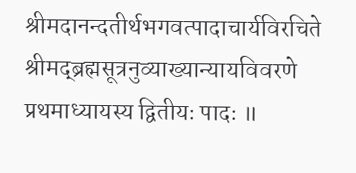श्रीमदानन्दतीर्थभगवत्पादाचार्यविरचिते श्रीमद्ब्रह्मसूत्रनुव्याख्यान्यायविवरणे प्रथमाध्यायस्य द्वितीयः पादः ॥